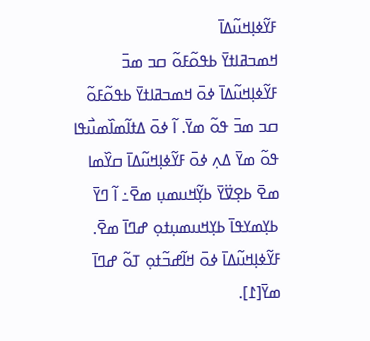ߓߌ߬ߦߊ߲ߞߎ߬ߡߊ߫
ߞߘߏߥߊߙߌ߫ ߕߟߋ߬ߓߋ߬ ߛߏ ߘߏ߫
ߓߌ߬ߦߊ߲ߞߎ߬ߡߊ߫ ߦߋ߫ ߞߘߏߥߊߙߌ߫ ߕߟߋ߬ߓߋ߬ ߛߏ ߘߏ߫ ߟߋ߬ ߘߌ߫. ߊ߬ ߦߋ߫ ߡߙߊ߬ߘߊ߰ߘߎ߯ߟߊ ߟߋ߬ ߘߌ߫ ߡߍ߲ ߦߋ߫ ߓߌ߬ߦߊ߲ߞߎ߬ߡߊ߫ ߛߌ߰ߘߊ ߘߐ߫ ߕߐ߲ߜ߳ߌ߫ ߕߌ߲߬ߞߎߘߎ߲ ߘߐ߫߸ ߊ߬ ߣߌ߫ ߕߌ߲ߘߌߟߊ߫ ߕߌ߲ߞߎߘߎ߲ߙߋ߲ ߝߣߊ߫ ߘߐ߫. ߓߌ߬ߦߊ߲ߞߎ߬ߡߊ߫ ߦߋ߫ ߞߊ߬ߝߏ߬ߙߋ߲ ߠߋ߬ ߝߣߊ߫ ߘߌ߫[߁].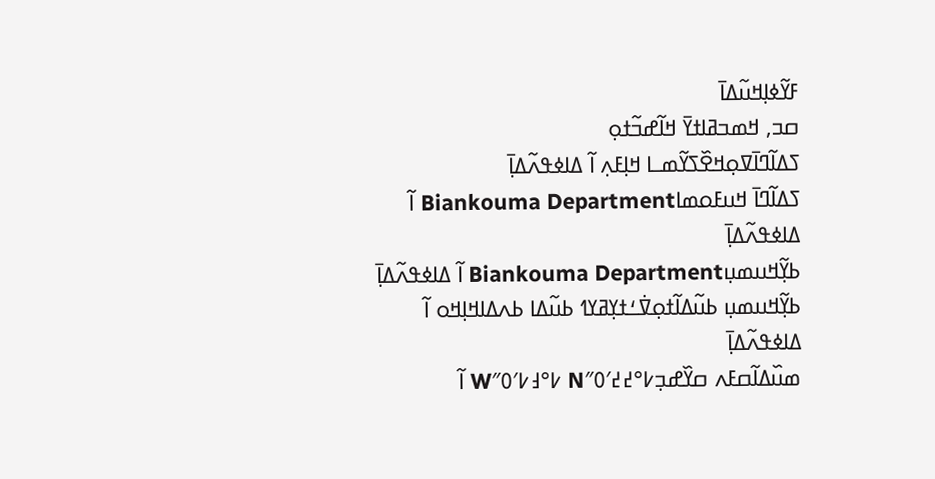ߓߌ߬ߦߊ߲ߞߎ߬ߡߊ߫
ߛߏ, ߞߘߏߥߊߙߌ߫ ߞߊ߬ߝߏ߬ߙߋ߲
ߖߡߊ߬ߣߊ߫ߜߋ߲ߞߐ߰ߖߌ߬ߘߺߊ ߞߊ߲ߓߍ߲ ߊ߬ ߡߊߦߟߍ߬ߡߊ߲߫
ߖߡߊ߬ߣߊ߫ ߞߎߓߋߘߊBiankouma Department ߊ߬ ߡߊߦߟߍ߬ߡߊ߲߫
ߕߌ߲߬ߞߎߘߎ߲Biankouma Department ߊ߬ ߡߊߦߟߍ߬ߡߊ߲߫
ߕߌ߲߬ߞߎߘߎ߲ ߕߎ߬ߡߊ߬ߙߋ߲ߜ߭ߑߙߌ߲ߥߌߗ ߕߎ߬ߡߊ ߕߍߡߊߞߊ߲ߞߋ ߊ߬ ߡߊߦߟߍ߬ߡߊ߲߫
ߘߎ߰ߡߊ߬ߛߓߍ ߛߌ߰ߝߏ߲߇°߄߄′߀″N ߇°߃߇′߀″W ߊ߬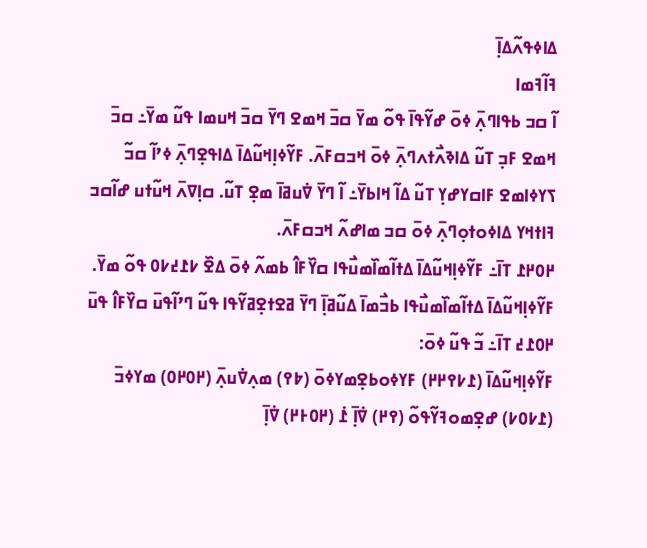ߡߊߦߟߍ߬ߡߊ߲߫
ߔߊ߬ߔߘߊ
ߊ߬ ߛߏ ߕߟߊߣߍ߲߫ ߦߋ߫ ߝߌ߬ߟߊ߫ ߟߋ߬ ߘߌ߫ ߛߏ߫ ߞߘߐ ߣߌ߫ ߛߏ߫ ߞߎߘߊ ߟߎ߬ ߘߌ߫߸ ߛߏ߫ ߞߘߐ ߓߏ߲ ߠߎ߬ ߡߊߢߍ߯ߙߍߣߍ߲߫ ߦߋ߫ ߞߏߛߓߍ߫. ߓߌ߬ߦߊ߲ߞߎ߬ߡߊ߫ ߡߊߟߐ߲ߣߍ߲߫ ߦߴߊ߬ ߛߏ߬ ߖߌߦߊߘߐ ߓߊߛߌߝߌ߲ ߠߎ߬ ߡߊ߬ ߞߊߕߌ߫߸ ߊ߬ ߣߌ߫ ߜ߭ߎߥߊ߫ ߘߐ߲ ߠߎ߬. ߛߊ߲ߜߍ߫ ߞߎ߬ߙߎ ߝߊ߬ߛߏ ߔߊߙߞߌ ߡߊߦߋߙߋ߲ߣߍ߲߫ ߦߋ߫ ߛߏ ߘߊߝߍ߬ ߞߏߛߓߍ߫.
߂߀߂߁ ߠߊ߫߸ ߓߌ߬ߦߊ߲ߞߎ߬ߡߊ߫ ߡߙߊ߬ߘߊ߰ߘߎ߯ߟߊ ߛߌ߰ߓߊ߮ ߕߘߍ߬ ߦߋ߫ ߡߐ߰ ߇߁߄߇߀ ߟߋ߬ ߘߌ߫.
ߓߌ߬ߦߊ߲ߞߎ߬ߡߊ߫ ߡߙߊ߬ߘߊ߰ߘߎ߯ߟߊ ߕߏ߯ߘߊ߫ ߡߎ߬ߥߊ߲߫ ߣߌ߫ ߥߐߙߐ߲ߥߌ߬ߟߊ ߟߎ߬ ߣߴߊ߬ߟߎ߫ ߛߌ߰ߓߊ߮ ߟߎ߫ ߂߀߁߄ ߠߊ߫߸ ߏ߬ ߟߎ߬ ߦߋ߫:
ߓߌ߬ߦߊ߲ߞߎ߬ߡߊ߫ (߁߇߉߂߂) ߓߌߦߋߕߐ߲ߘߌߦߋ߫ (߈߉) ߘߍ߲ߜ߭ߎߍ߲߫ (߂߀߂߀) ߘߌߦߏ߫ (߁߇߀߇) ߝߐ߲ߘߋߔߌ߬ߟߋ߬ (߉߂) ߜ߭ߊ߲߫ ߁߭ (߂߀߅߂) ߜ߭ߊ߲߫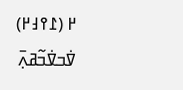߂ (߁߉߃߂) ߜ߭ߏߜ߭ߏ߬ߥߍ߲߫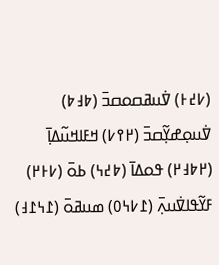(߇߄߅) ߜ߭ߎߥߛߋߛߏ߫ (߈߃߈) ߜ߭ߎߋ߲ߝߌ߲߬ߛߏ߫ (߂߉߇) ߞߓߊߞߎ߬ߡߊ߲߫ (߂߈߃߂) ߟߋߡߊ߫ (߈߄߆) ߕߋ߫ (߇߅߂) ߓߌ߬ߟߊߜ߭ߎߍ߲߫ (߁߇߆߀) ߘߎߥߋ߫ (߁߆߁߃)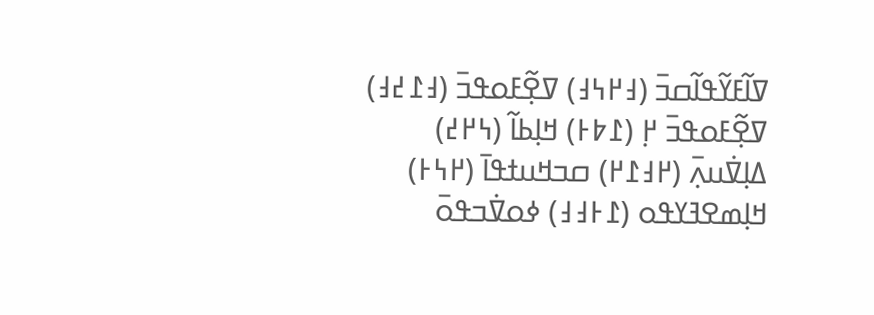ߜߊ߬ߓߌ߬ߟߊ߬ߛߏ߫ (߃߂߆߃) ߜߐ߲߬ߓߋߟߏ߫ (߃߁߄߃) ߜߐ߲߬ߓߋߟߏ߫ ߂߲ (߁߈߅) ߞߊ߲ߕߊ߬ (߆߂߄) ߡߊ߲ߜ߭ߎߍ߲߫ (߂߃߁߂) ߛߏߞߎߙߟߊ߫ (߂߆߅) ߞߊ߲ߘߐߔߌߟߋ (߁߅߃߃) ߦߋߜ߭ߏߟߋ߫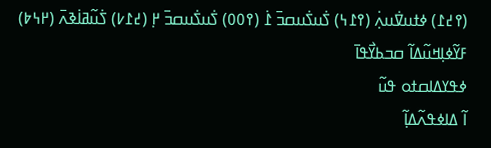(߉߄߁) ߦߙߎߜ߭ߎߍ߲߭ (߉߁߆) ߖ߭ߎߖ߭ߎߛߏ߫ ߁߭ (߉߀߀) ߖ߭ߎߖ߭ߎߛߏ߫ ߂߲ (߄߁߇) ߖ߭ߎ߬ߥߊ߭ߢߍ߫ (߂߆߈)
ߓߌ߬ߦߊ߲ߞߎ߬ߡߊ߬ ߛߏߕߌ߯ߟߊ߫
ߦߟߌߡߊߛߙߋ ߟߎ߬
ߊ߬ ߡߊߦߟߍ߬ߡߊ߲߬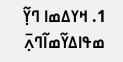1. ߞߌߡߘߊ ߣߌ߲߬ ߘߟߊߡߌ߬ߘߊ߬ߣߍ߲߫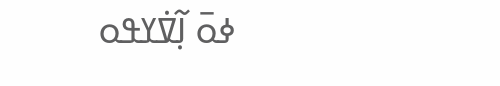ߦߋ߫ ߊ߲߬ߜ߭ߌߟߋ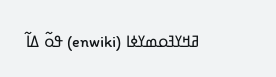ߥߞߌߔߋߘߌߦߊ (enwiki) ߟߋ߬ ߡߊ߬